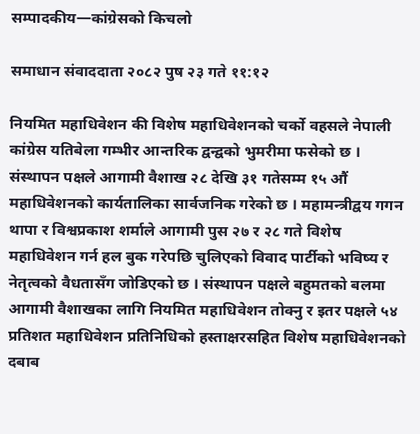सम्पादकीय—कांग्रेसको किचलो

समाधान संवाददाता २०८२ पुष २३ गते ११:१२

नियमित महाधिवेशन की विशेष महाधिवेशनको चर्को वहसले नेपाली कांग्रेस यतिबेला गम्भीर आन्तरिक द्वन्द्वको भुमरीमा फसेको छ । संस्थापन पक्षले आगामी वैशाख २८ देखि ३१ गतेसम्म १५ औं महाधिवेशनको कार्यतालिका सार्वजनिक गरेको छ । महामन्त्रीद्वय गगन थापा र विश्वप्रकाश शर्माले आगामी पुस २७ र २८ गते विशेष महाधिवेशन गर्न हल बुक गरेपछि चुलिएको विवाद पार्टीको भविष्य र नेतृत्वको वैधतासँग जोडिएको छ । संस्थापन पक्षले बहुमतको बलमा आगामी वैशाखका लागि नियमित महाधिवेशन तोक्नु र इतर पक्षले ५४ प्रतिशत महाधिवेशन प्रतिनिधिको हस्ताक्षरसहित विशेष महाधिवेशनको दबाब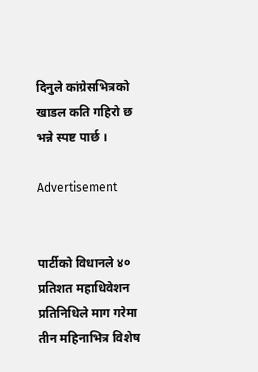दिनुले कांग्रेसभित्रको खाडल कति गहिरो छ भन्ने स्पष्ट पार्छ ।

Advertisement


पार्टीको विधानले ४० प्रतिशत महाधिवेशन प्रतिनिधिले माग गरेमा तीन महिनाभित्र विशेष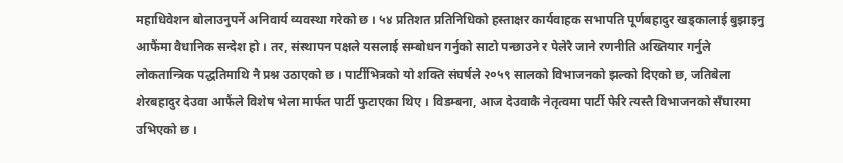महाधिवेशन बोलाउनुपर्ने अनिवार्य व्यवस्था गरेको छ । ५४ प्रतिशत प्रतिनिधिको हस्ताक्षर कार्यवाहक सभापति पूर्णबहादुर खड्कालाई बुझाइनु आफैंमा वैधानिक सन्देश हो । तर, संस्थापन पक्षले यसलाई सम्बोधन गर्नुको साटो पन्छाउने र पेलेरै जाने रणनीति अख्तियार गर्नुले लोकतान्त्रिक पद्धतिमाथि नै प्रश्न उठाएको छ । पार्टीभित्रको यो शक्ति संघर्षले २०५९ सालको विभाजनको झल्को दिएको छ, जतिबेला शेरबहादुर देउवा आफैंले विशेष भेला मार्फत पार्टी फुटाएका थिए । विडम्बना, आज देउवाकै नेतृत्वमा पार्टी फेरि त्यस्तै विभाजनको सँघारमा उभिएको छ ।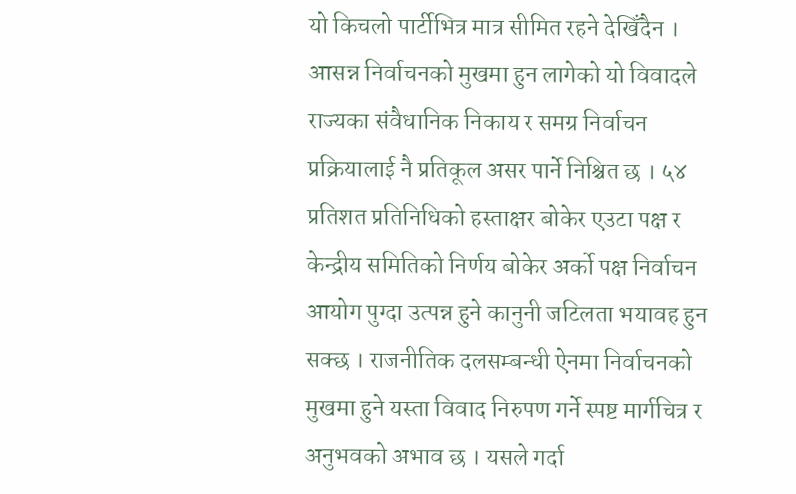यो किचलो पार्टीभित्र मात्र सीमित रहने देखिँदैन । आसन्न निर्वाचनको मुखमा हुन लागेको यो विवादले राज्यका संवैधानिक निकाय र समग्र निर्वाचन प्रक्रियालाई नै प्रतिकूल असर पार्ने निश्चित छ । ५४ प्रतिशत प्रतिनिधिको हस्ताक्षर बोकेर एउटा पक्ष र केन्द्रीय समितिको निर्णय बोकेर अर्को पक्ष निर्वाचन आयोग पुग्दा उत्पन्न हुने कानुनी जटिलता भयावह हुन सक्छ । राजनीतिक दलसम्बन्धी ऐनमा निर्वाचनको मुखमा हुने यस्ता विवाद निरुपण गर्ने स्पष्ट मार्गचित्र र अनुभवको अभाव छ । यसले गर्दा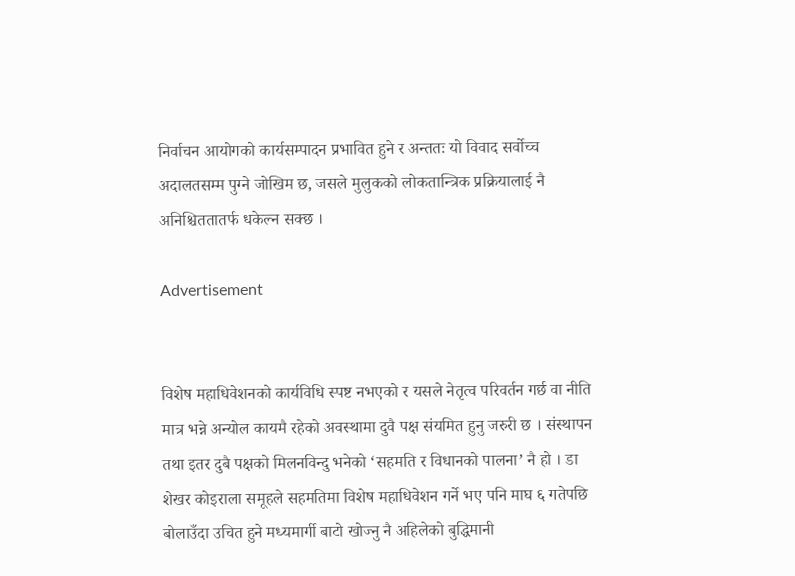निर्वाचन आयोगको कार्यसम्पादन प्रभावित हुने र अन्ततः यो विवाद सर्वोच्च अदालतसम्म पुग्ने जोखिम छ, जसले मुलुकको लोकतान्त्रिक प्रक्रियालाई नै अनिश्चिततातर्फ धकेल्न सक्छ ।

Advertisement


विशेष महाधिवेशनको कार्यविधि स्पष्ट नभएको र यसले नेतृत्व परिवर्तन गर्छ वा नीति मात्र भन्ने अन्योल कायमै रहेको अवस्थामा दुवै पक्ष संयमित हुनु जरुरी छ । संस्थापन तथा इतर दुबै पक्षको मिलनविन्दु भनेको ‘सहमति र विधानको पालना’ नै हो । डा शेखर कोइराला समूहले सहमतिमा विशेष महाधिवेशन गर्ने भए पनि माघ ६ गतेपछि बोलाउँदा उचित हुने मध्यमार्गी बाटो खोज्नु नै अहिलेको बुद्धिमानी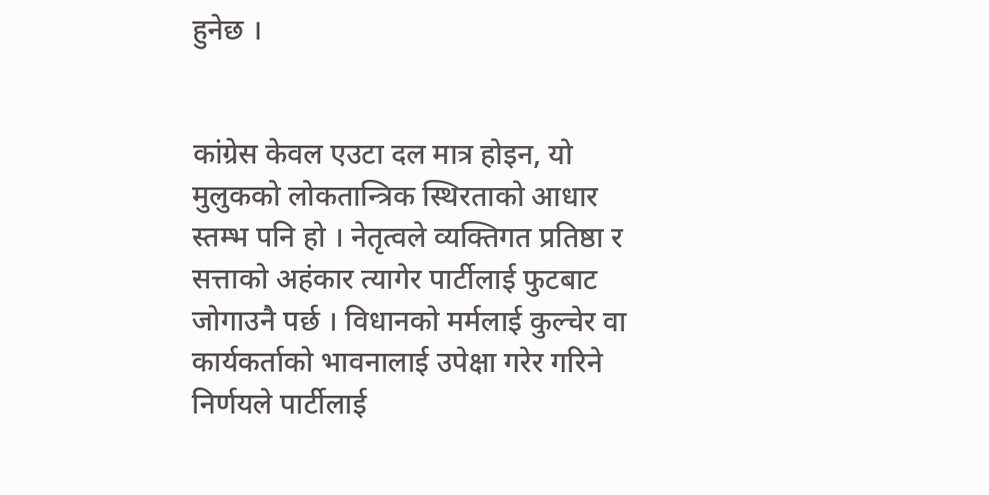हुनेछ ।


कांग्रेस केवल एउटा दल मात्र होइन, यो मुलुकको लोकतान्त्रिक स्थिरताको आधार स्तम्भ पनि हो । नेतृत्वले व्यक्तिगत प्रतिष्ठा र सत्ताको अहंकार त्यागेर पार्टीलाई फुटबाट जोगाउनै पर्छ । विधानको मर्मलाई कुल्चेर वा कार्यकर्ताको भावनालाई उपेक्षा गरेर गरिने निर्णयले पार्टीलाई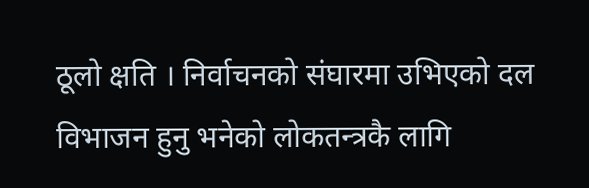ठूलो क्षति । निर्वाचनको संघारमा उभिएको दल विभाजन हुनु भनेको लोकतन्त्रकै लागि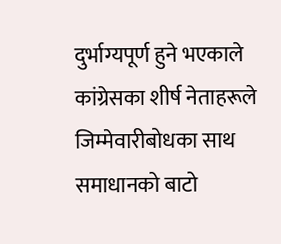दुर्भाग्यपूर्ण हुने भएकाले कांग्रेसका शीर्ष नेताहरूले जिम्मेवारीबोधका साथ समाधानको बाटो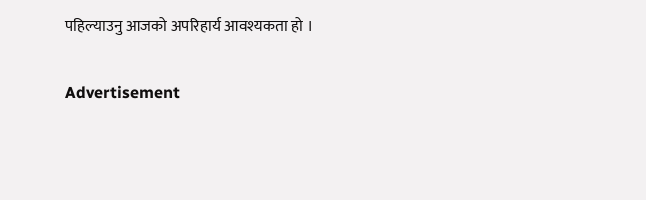पहिल्याउनु आजको अपरिहार्य आवश्यकता हो ।

Advertisement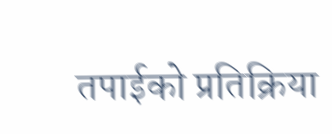तपाईको प्रतिक्रिया